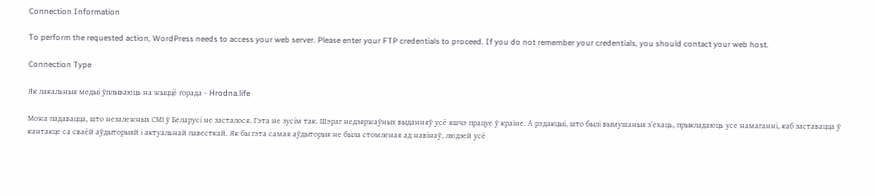Connection Information

To perform the requested action, WordPress needs to access your web server. Please enter your FTP credentials to proceed. If you do not remember your credentials, you should contact your web host.

Connection Type

Як лакальныя медыі ўплываюць на жыццё горада - Hrodna.life

Можа падавацца, што незалежных СМІ ў Беларусі не засталося. Гэта не зусім так. Шэраг недзяржаўных выданняў усё яшчэ працуе ў краіне. А рэдакцыі, што былі вымушаныя з’ехаць, прыкладаюць усе намаганні, каб заставацца ў кантакце са сваёй аўдыторыяй і актуальнай павесткай. Як бы гэта самая аўдыторыя не была стомленая ад навінаў, людзей усё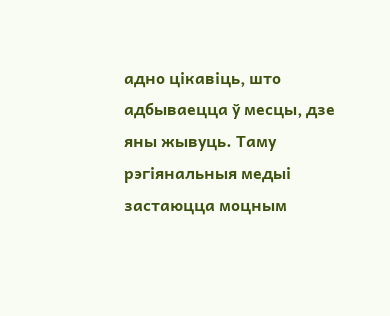адно цікавіць, што адбываецца ў месцы, дзе яны жывуць. Таму рэгіянальныя медыі застаюцца моцным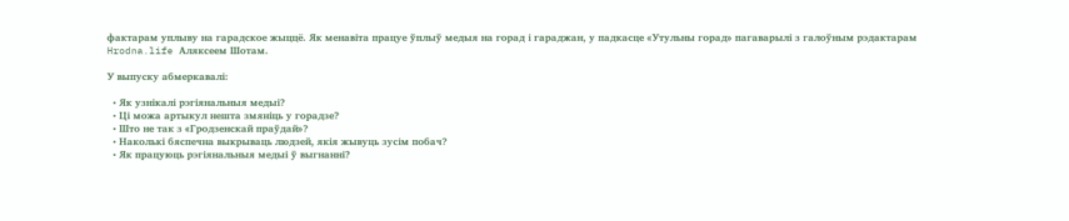фактарам уплыву на гарадское жыццё. Як менавіта працуе ўплыў медыя на горад і гараджан, у падкасце «Утульны горад» пагаварылі з галоўным рэдактарам Hrodna.life Аляксеем Шотам.

У выпуску абмеркавалі:

  • Як узнікалі рэгіянальныя медыі?
  • Ці можа артыкул нешта змяніць у горадзе?
  • Што не так з «Гродзенскай праўдай»?
  • Наколькі бяспечна выкрываць людзей, якія жывуць зусім побач?
  • Як працуюць рэгіянальныя медыі ў выгнанні?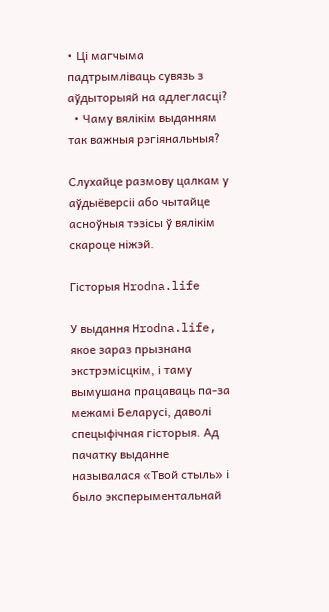• Ці магчыма падтрымліваць сувязь з аўдыторыяй на адлегласці?
  • Чаму вялікім выданням так важныя рэгіянальныя?

Слухайце размову цалкам у аўдыёверсіі або чытайце асноўныя тэзісы ў вялікім скароце ніжэй.

Гісторыя Hrodna.life

У выдання Hrodna.life, якое зараз прызнана экстрэмісцкім, і таму вымушана працаваць па-за межамі Беларусі, даволі спецыфічная гісторыя. Ад пачатку выданне называлася «Твой стыль» і было эксперыментальнай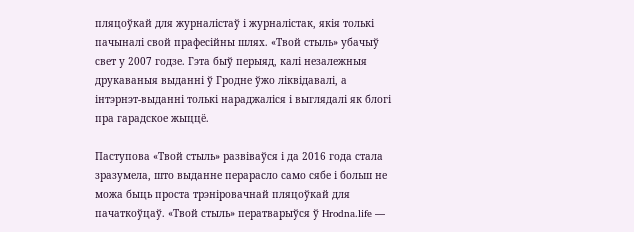пляцоўкай для журналістаў і журналістак, якія толькі пачыналі свой прафесійны шлях. «Твой стыль» убачыў свет у 2007 годзе. Гэта быў перыяд, калі незалежныя друкаваныя выданні ў Гродне ўжо ліквідавалі, а інтэрнэт-выданні толькі нараджаліся і выглядалі як блогі пра гарадское жыццё.

Паступова «Твой стыль» развіваўся і да 2016 года стала зразумела, што выданне перарасло само сябе і больш не можа быць проста трэніровачнай пляцоўкай для пачаткоўцаў. «Твой стыль» ператварыўся ў Hrodna.life —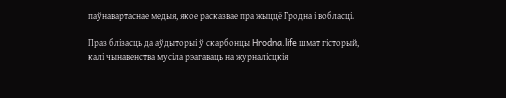паўнавартаснае медыя, якое расказвае пра жыццё Гродна і вобласці.

Праз блізасць да аўдыторыі ў скарбонцы Hrodna.life шмат гісторый, калі чынавенства мусіла рэагаваць на журналісцкія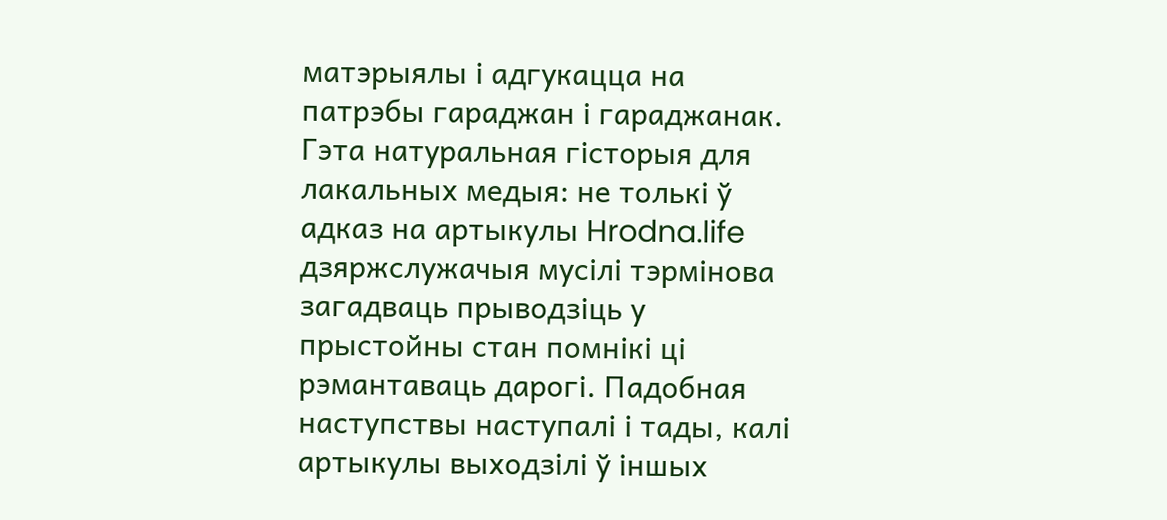матэрыялы і адгукацца на патрэбы гараджан і гараджанак. Гэта натуральная гісторыя для лакальных медыя: не толькі ў адказ на артыкулы Hrodna.life дзяржслужачыя мусілі тэрмінова загадваць прыводзіць у прыстойны стан помнікі ці рэмантаваць дарогі. Падобная наступствы наступалі і тады, калі артыкулы выходзілі ў іншых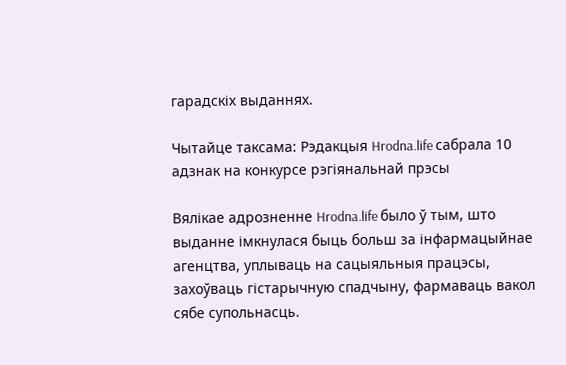гарадскіх выданнях.

Чытайце таксама: Рэдакцыя Hrodna.life сабрала 10 адзнак на конкурсе рэгіянальнай прэсы

Вялікае адрозненне Hrodna.life было ў тым, што выданне імкнулася быць больш за інфармацыйнае агенцтва, уплываць на сацыяльныя працэсы, захоўваць гістарычную спадчыну, фармаваць вакол сябе супольнасць.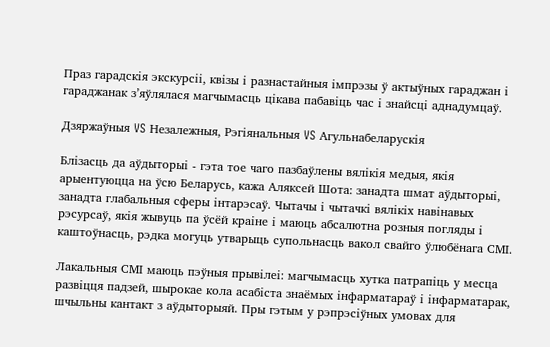Праз гарадскія экскурсіі, квізы і разнастайныя імпрэзы ў актыўных гараджан і гараджанак з’яўлялася магчымасць цікава пабавіць час і знайсці аднадумцаў.

Дзяржаўныя VS Незалежныя, Рэгіянальныя VS Агульнабеларускія

Блізасць да аўдыторыі - гэта тое чаго пазбаўлены вялікія медыя, якія арыентуюцца на ўсю Беларусь, кажа Аляксей Шота: занадта шмат аўдыторыі, занадта глабальныя сферы інтарэсаў. Чытачы і чытачкі вялікіх навінавых рэсурсаў, якія жывуць па ўсёй краіне і маюць абсалютна розныя погляды і каштоўнасць, рэдка могуць утварыць супольнасць вакол свайго ўлюбёнага СМІ.

Лакальныя СМІ маюць пэўныя прывілеі: магчымасць хутка патрапіць у месца развіцця падзей, шырокае кола асабіста знаёмых інфарматараў і інфарматарак, шчыльны кантакт з аўдыторыяй. Пры гэтым у рэпрэсіўных умовах для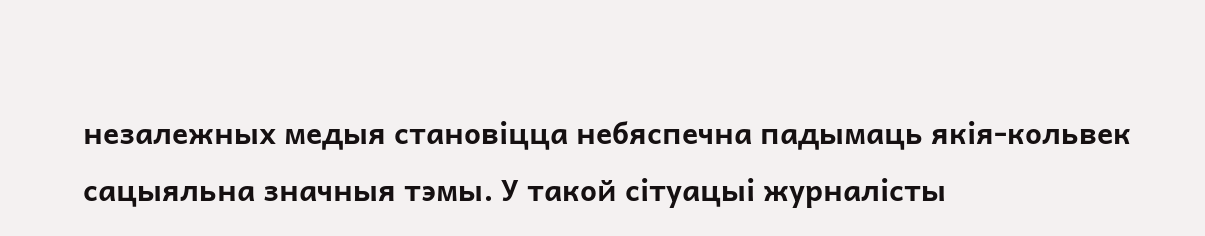незалежных медыя становіцца небяспечна падымаць якія-кольвек сацыяльна значныя тэмы. У такой сітуацыі журналісты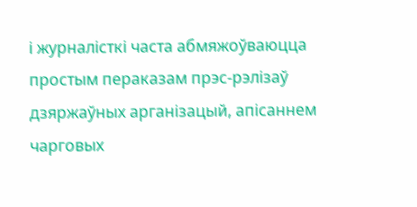і журналісткі часта абмяжоўваюцца простым пераказам прэс-рэлізаў дзяржаўных арганізацый, апісаннем чарговых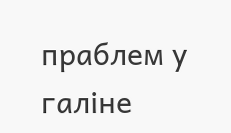праблем у галіне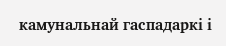камунальнай гаспадаркі і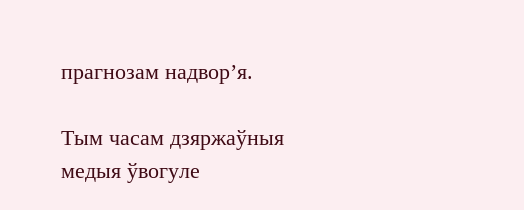прагнозам надвор’я.

Тым часам дзяржаўныя медыя ўвогуле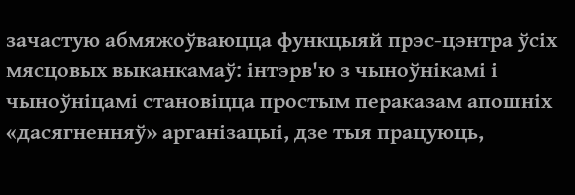зачастую абмяжоўваюцца функцыяй прэс-цэнтра ўсіх мясцовых выканкамаў: інтэрв'ю з чыноўнікамі і чыноўніцамі становіцца простым пераказам апошніх «дасягненняў» арганізацыі, дзе тыя працуюць,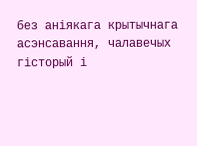без аніякага крытычнага асэнсавання, чалавечых гісторый і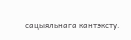сацыяльнага кантэксту.